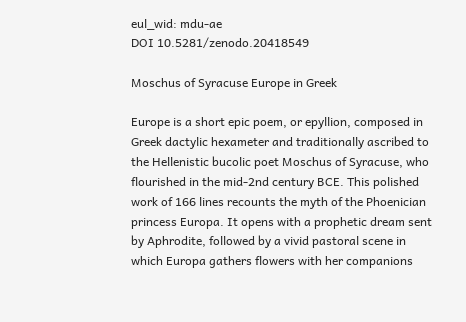eul_wid: mdu-ae
DOI 10.5281/zenodo.20418549

Moschus of Syracuse Europe in Greek

Europe is a short epic poem, or epyllion, composed in Greek dactylic hexameter and traditionally ascribed to the Hellenistic bucolic poet Moschus of Syracuse, who flourished in the mid-2nd century BCE. This polished work of 166 lines recounts the myth of the Phoenician princess Europa. It opens with a prophetic dream sent by Aphrodite, followed by a vivid pastoral scene in which Europa gathers flowers with her companions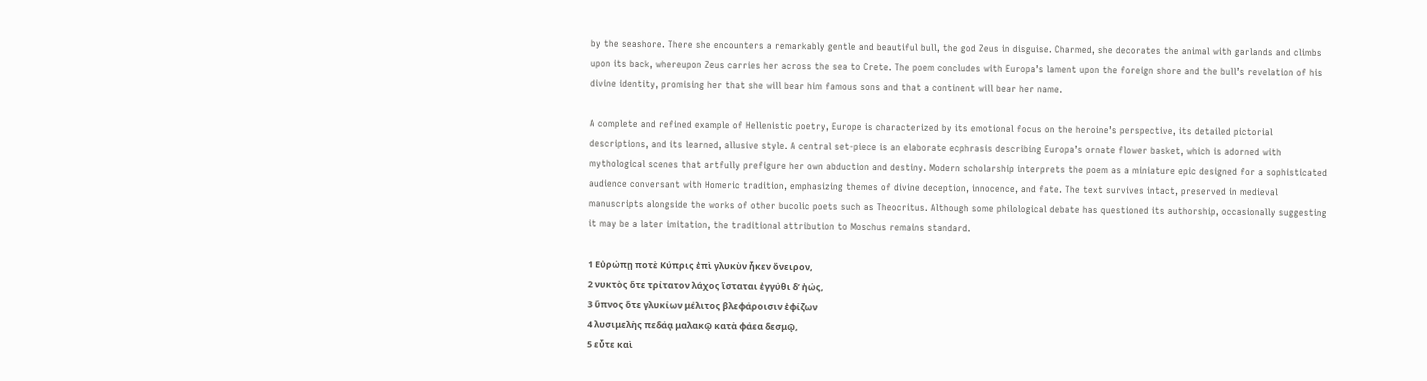by the seashore. There she encounters a remarkably gentle and beautiful bull, the god Zeus in disguise. Charmed, she decorates the animal with garlands and climbs upon its back, whereupon Zeus carries her across the sea to Crete. The poem concludes with Europa’s lament upon the foreign shore and the bull’s revelation of his divine identity, promising her that she will bear him famous sons and that a continent will bear her name.

A complete and refined example of Hellenistic poetry, Europe is characterized by its emotional focus on the heroine’s perspective, its detailed pictorial descriptions, and its learned, allusive style. A central set-piece is an elaborate ecphrasis describing Europa’s ornate flower basket, which is adorned with mythological scenes that artfully prefigure her own abduction and destiny. Modern scholarship interprets the poem as a miniature epic designed for a sophisticated audience conversant with Homeric tradition, emphasizing themes of divine deception, innocence, and fate. The text survives intact, preserved in medieval manuscripts alongside the works of other bucolic poets such as Theocritus. Although some philological debate has questioned its authorship, occasionally suggesting it may be a later imitation, the traditional attribution to Moschus remains standard.

1 Εὐρώπῃ ποτὲ Κύπρις ἐπὶ γλυκὺν ἧκεν ὄνειρον,
2 νυκτὸς ὅτε τρίτατον λάχος ἵσταται ἐγγύθι δ’ ἠώς,
3 ὕπνος ὅτε γλυκίων μέλιτος βλεφάροισιν ἐφίζων
4 λυσιμελὴς πεδάᾳ μαλακῷ κατὰ φάεα δεσμῷ,
5 εὖτε καὶ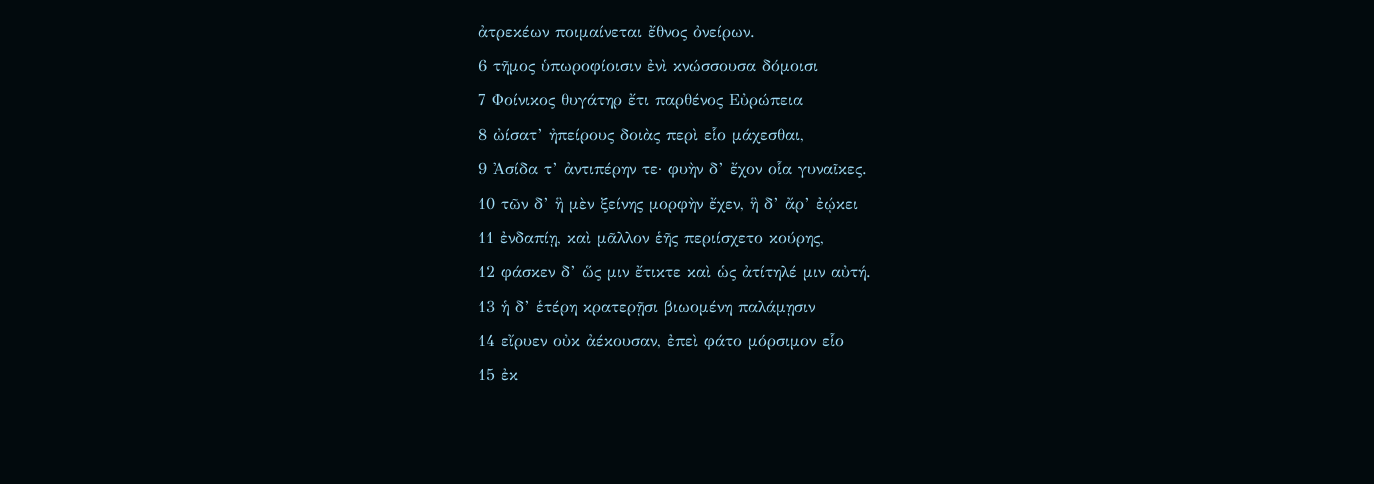ἀτρεκέων ποιμαίνεται ἔθνος ὀνείρων.
6 τῆμος ὑπωροφίοισιν ἐνὶ κνώσσουσα δόμοισι
7 Φοίνικος θυγάτηρ ἔτι παρθένος Εὐρώπεια
8 ὠίσατ’ ἠπείρους δοιὰς περὶ εἷο μάχεσθαι,
9 Ἀσίδα τ’ ἀντιπέρην τε· φυὴν δ’ ἔχον οἷα γυναῖκες.
10 τῶν δ’ ἣ μὲν ξείνης μορφὴν ἔχεν, ἣ δ’ ἄρ’ ἐῴκει
11 ἐνδαπίῃ, καὶ μᾶλλον ἑῆς περιίσχετο κούρης,
12 φάσκεν δ’ ὥς μιν ἔτικτε καὶ ὡς ἀτίτηλέ μιν αὐτή.
13 ἡ δ’ ἑτέρη κρατερῇσι βιωομένη παλάμῃσιν
14 εἴρυεν οὐκ ἀέκουσαν, ἐπεὶ φάτο μόρσιμον εἷο
15 ἐκ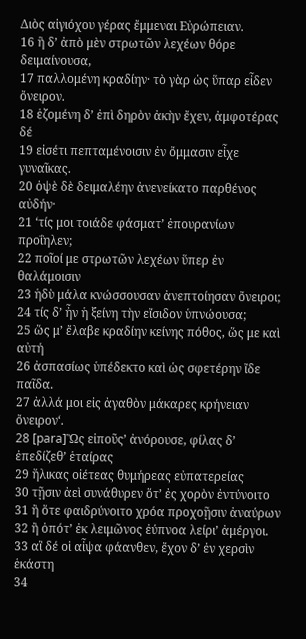Διὸς αἰγιόχου γέρας ἔμμεναι Εὐρώπειαν.
16 ἣ δ’ ἀπὸ μὲν στρωτῶν λεχέων θόρε δειμαίνουσα,
17 παλλομένη κραδίην· τὸ γὰρ ὡς ὕπαρ εἶδεν ὄνειρον.
18 ἑζομένη δ’ ἐπὶ δηρὸν ἀκὴν ἔχεν, ἀμφοτέρας δέ
19 εἰσέτι πεπταμένοισιν ἐν ὄμμασιν εἶχε γυναῖκας.
20 ὀψὲ δὲ δειμαλέην ἀνενείκατο παρθένος αὐδήν·
21 ‘τίς μοι τοιάδε φάσματ’ ἐπουρανίων προΐηλεν;
22 ποῖοί με στρωτῶν λεχέων ὕπερ ἐν θαλάμοισιν
23 ἡδὺ μάλα κνώσσουσαν ἀνεπτοίησαν ὄνειροι;
24 τίς δ’ ἦν ἡ ξείνη τὴν εἴσιδον ὑπνώουσα;
25 ὥς μ’ ἔλαβε κραδίην κείνης πόθος, ὥς με καὶ αὐτή
26 ἀσπασίως ὑπέδεκτο καὶ ὡς σφετέρην ἴδε παῖδα.
27 ἀλλά μοι εἰς ἀγαθὸν μάκαρες κρήνειαν ὄνειρον‘.
28 [para]Ὣς εἰποῦς’ ἀνόρουσε, φίλας δ’ ἐπεδίζεθ’ ἑταίρας
29 ἥλικας οἰέτεας θυμήρεας εὐπατερείας
30 τῇσιν ἀεὶ συνάθυρεν ὅτ’ ἐς χορὸν ἐντύνοιτο
31 ἢ ὅτε φαιδρύνοιτο χρόα προχοῇσιν ἀναύρων
32 ἢ ὁπότ’ ἐκ λειμῶνος ἐύπνοα λείρι’ ἀμέργοι.
33 αἳ δέ οἱ αἶψα φάανθεν, ἔχον δ’ ἐν χερσὶν ἑκάστη
34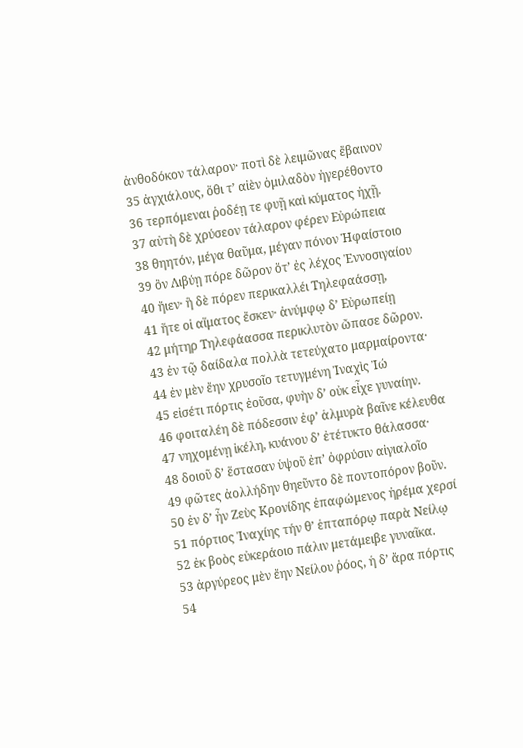ἀνθοδόκον τάλαρον· ποτὶ δὲ λειμῶνας ἔβαινον
35 ἀγχιάλους, ὅθι τ’ αἰὲν ὁμιλαδὸν ἠγερέθοντο
36 τερπόμεναι ῥοδέῃ τε φυῇ καὶ κύματος ἠχῇ.
37 αὐτὴ δὲ χρύσεον τάλαρον φέρεν Εὐρώπεια
38 θηητόν, μέγα θαῦμα, μέγαν πόνον Ἡφαίστοιο
39 ὃν Λιβύῃ πόρε δῶρον ὅτ’ ἐς λέχος Ἐννοσιγαίου
40 ἤιεν· ἣ δὲ πόρεν περικαλλέι Τηλεφαάσσῃ,
41 ἥτε οἱ αἵματος ἔσκεν· ἀνύμφῳ δ’ Εὐρωπείῃ
42 μήτηρ Τηλεφάασσα περικλυτὸν ὤπασε δῶρον.
43 ἐν τῷ δαίδαλα πολλὰ τετεύχατο μαρμαίροντα·
44 ἐν μὲν ἔην χρυσοῖο τετυγμένη Ἰναχὶς Ἰώ
45 εἰσέτι πόρτις ἐοῦσα, φυὴν δ’ οὐκ εἶχε γυναίην.
46 φοιταλέη δὲ πόδεσσιν ἐφ’ ἁλμυρὰ βαῖνε κέλευθα
47 νηχομένῃ ἰκέλη, κυάνου δ’ ἐτέτυκτο θάλασσα·
48 δοιοῦ δ’ ἕστασαν ὑψοῦ ἐπ’ ὀφρύσιν αἰγιαλοῖο
49 φῶτες ἀολλήδην θηεῦντο δὲ ποντοπόρον βοῦν.
50 ἐν δ’ ἦν Ζεὺς Κρονίδης ἐπαφώμενος ἠρέμα χερσί
51 πόρτιος Ἰναχίης τήν θ’ ἑπταπόρῳ παρὰ Νείλῳ
52 ἐκ βοὸς εὐκεράοιο πάλιν μετάμειβε γυναῖκα.
53 ἀργύρεος μὲν ἔην Νείλου ῥόος, ἡ δ’ ἄρα πόρτις
54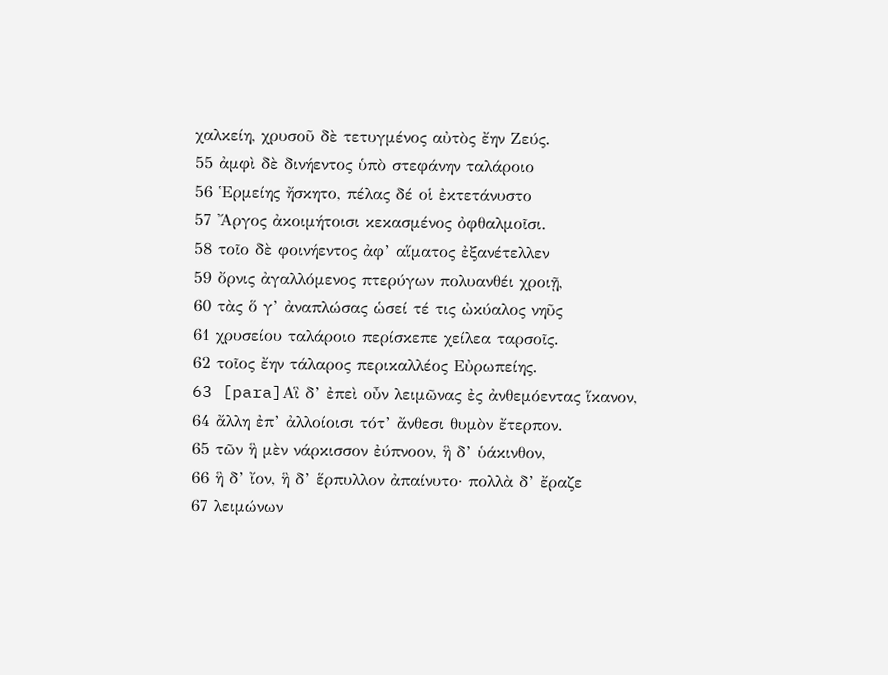χαλκείη, χρυσοῦ δὲ τετυγμένος αὐτὸς ἔην Ζεύς.
55 ἀμφὶ δὲ δινήεντος ὑπὸ στεφάνην ταλάροιο
56 Ἑρμείης ἤσκητο, πέλας δέ οἱ ἐκτετάνυστο
57 Ἄργος ἀκοιμήτοισι κεκασμένος ὀφθαλμοῖσι.
58 τοῖο δὲ φοινήεντος ἀφ’ αἵματος ἐξανέτελλεν
59 ὄρνις ἀγαλλόμενος πτερύγων πολυανθέι χροιῇ,
60 τὰς ὅ γ’ ἀναπλώσας ὡσεί τέ τις ὠκύαλος νηῦς
61 χρυσείου ταλάροιο περίσκεπε χείλεα ταρσοῖς.
62 τοῖος ἔην τάλαρος περικαλλέος Εὐρωπείης.
63 [para]Αἳ δ’ ἐπεὶ οὖν λειμῶνας ἐς ἀνθεμόεντας ἵκανον,
64 ἄλλη ἐπ’ ἀλλοίοισι τότ’ ἄνθεσι θυμὸν ἔτερπον.
65 τῶν ἣ μὲν νάρκισσον ἐύπνοον, ἣ δ’ ὑάκινθον,
66 ἣ δ’ ἴον, ἣ δ’ ἕρπυλλον ἀπαίνυτο· πολλὰ δ’ ἔραζε
67 λειμώνων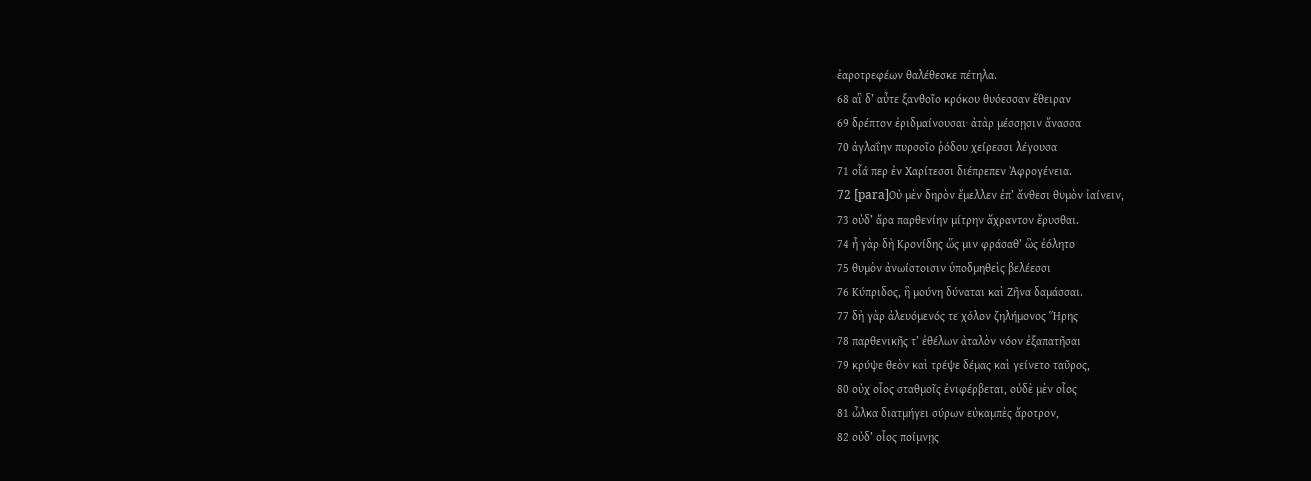ἐαροτρεφέων θαλέθεσκε πέτηλα.
68 αἳ δ’ αὖτε ξανθοῖο κρόκου θυόεσσαν ἔθειραν
69 δρέπτον ἐριδμαίνουσαι· ἀτὰρ μέσσῃσιν ἄνασσα
70 ἀγλαΐην πυρσοῖο ῥόδου χείρεσσι λέγουσα
71 οἷά περ ἐν Χαρίτεσσι διέπρεπεν Ἀφρογένεια.
72 [para]Οὐ μὲν δηρὸν ἔμελλεν ἐπ’ ἄνθεσι θυμὸν ἰαίνειν,
73 οὐδ’ ἄρα παρθενίην μίτρην ἄχραντον ἔρυσθαι.
74 ἦ γὰρ δὴ Κρονίδης ὥς μιν φράσαθ’ ὣς ἐόλητο
75 θυμὸν ἀνωίστοισιν ὑποδμηθεὶς βελέεσσι
76 Κύπριδος, ἣ μούνη δύναται καὶ Ζῆνα δαμάσσαι.
77 δὴ γὰρ ἀλευόμενός τε χόλον ζηλήμονος Ἥρης
78 παρθενικῆς τ’ ἐθέλων ἀταλὸν νόον ἐξαπατῆσαι
79 κρύψε θεὸν καὶ τρέψε δέμας καὶ γείνετο ταῦρος,
80 οὐχ οἷος σταθμοῖς ἐνιφέρβεται, οὐδὲ μὲν οἷος
81 ὦλκα διατμήγει σύρων εὐκαμπὲς ἄροτρον,
82 οὐδ’ οἷος ποίμνῃς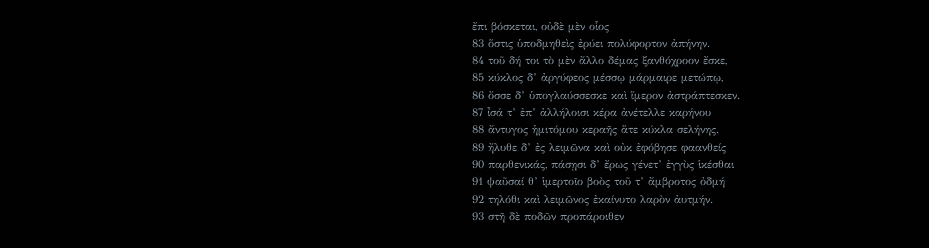ἔπι βόσκεται, οὐδὲ μὲν οἷος
83 ὅστις ὑποδμηθεὶς ἐρύει πολύφορτον ἀπήνην.
84 τοῦ δή τοι τὸ μὲν ἄλλο δέμας ξανθόχροον ἔσκε,
85 κύκλος δ’ ἀργύφεος μέσσῳ μάρμαιρε μετώπῳ,
86 ὄσσε δ’ ὑπογλαύσσεσκε καὶ ἵμερον ἀστράπτεσκεν.
87 ἶσά τ’ ἐπ’ ἀλλήλοισι κέρα ἀνέτελλε καρήνου
88 ἄντυγος ἡμιτόμου κεραῆς ἅτε κύκλα σελήνης.
89 ἤλυθε δ’ ἐς λειμῶνα καὶ οὐκ ἐφόβησε φαανθείς
90 παρθενικάς, πάσῃσι δ’ ἔρως γένετ’ ἐγγὺς ἱκέσθαι
91 ψαῦσαί θ’ ἱμερτοῖο βοὸς τοῦ τ’ ἄμβροτος ὀδμή
92 τηλόθι καὶ λειμῶνος ἐκαίνυτο λαρὸν ἀυτμήν.
93 στῆ δὲ ποδῶν προπάροιθεν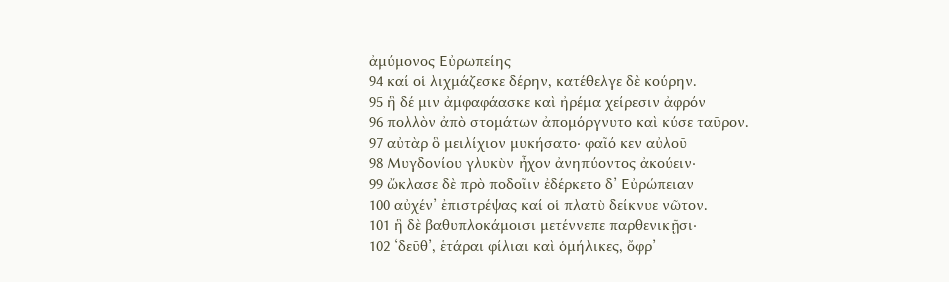ἀμύμονος Εὐρωπείης
94 καί οἱ λιχμάζεσκε δέρην, κατέθελγε δὲ κούρην.
95 ἣ δέ μιν ἀμφαφάασκε καὶ ἠρέμα χείρεσιν ἀφρόν
96 πολλὸν ἀπὸ στομάτων ἀπομόργνυτο καὶ κύσε ταῦρον.
97 αὐτὰρ ὃ μειλίχιον μυκήσατο· φαῖό κεν αὐλοῦ
98 Μυγδονίου γλυκὺν ἦχον ἀνηπύοντος ἀκούειν·
99 ὤκλασε δὲ πρὸ ποδοῖιν ἐδέρκετο δ’ Εὐρώπειαν
100 αὐχέν’ ἐπιστρέψας καί οἱ πλατὺ δείκνυε νῶτον.
101 ἣ δὲ βαθυπλοκάμοισι μετέννεπε παρθενικῇσι·
102 ‘δεῦθ’, ἑτάραι φίλιαι καὶ ὁμήλικες, ὄφρ’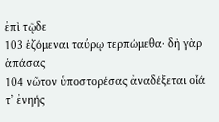ἐπὶ τῷδε
103 ἑζόμεναι ταύρῳ τερπώμεθα· δὴ γὰρ ἁπάσας
104 νῶτον ὑποστορέσας ἀναδέξεται οἷά τ’ ἐνηής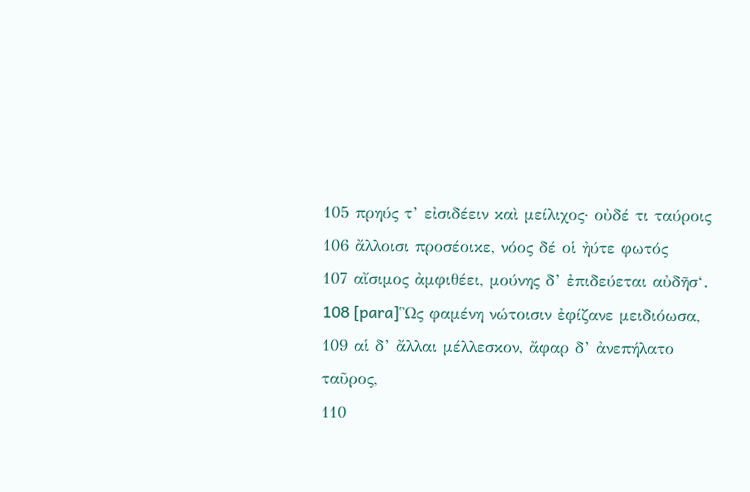105 πρηύς τ’ εἰσιδέειν καὶ μείλιχος· οὐδέ τι ταύροις
106 ἄλλοισι προσέοικε, νόος δέ οἱ ἠύτε φωτός
107 αἴσιμος ἀμφιθέει, μούνης δ’ ἐπιδεύεται αὐδῆσ‘.
108 [para]Ὣς φαμένη νώτοισιν ἐφίζανε μειδιόωσα,
109 αἱ δ’ ἄλλαι μέλλεσκον, ἄφαρ δ’ ἀνεπήλατο ταῦρος,
110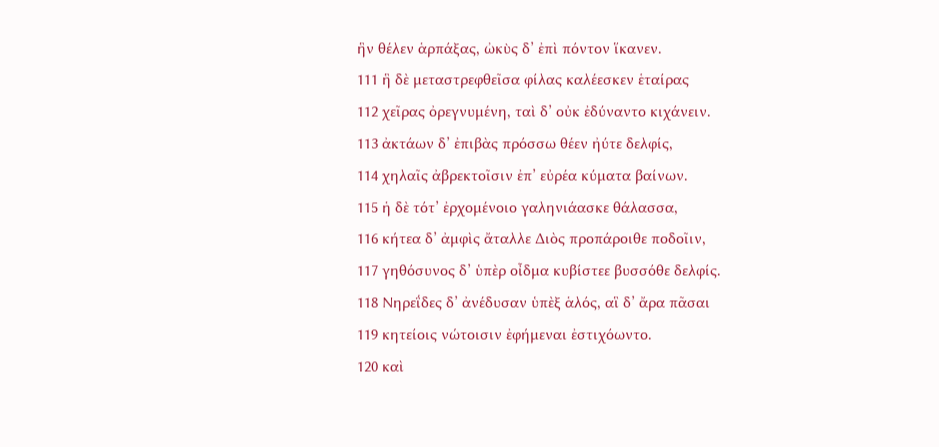ἣν θέλεν ἁρπάξας, ὠκὺς δ’ ἐπὶ πόντον ἵκανεν.
111 ἣ δὲ μεταστρεφθεῖσα φίλας καλέεσκεν ἑταίρας
112 χεῖρας ὀρεγνυμένη, ταὶ δ’ οὐκ ἐδύναντο κιχάνειν.
113 ἀκτάων δ’ ἐπιβὰς πρόσσω θέεν ἠύτε δελφίς,
114 χηλαῖς ἀβρεκτοῖσιν ἐπ’ εὐρέα κύματα βαίνων.
115 ἡ δὲ τότ’ ἐρχομένοιο γαληνιάασκε θάλασσα,
116 κήτεα δ’ ἀμφὶς ἄταλλε Διὸς προπάροιθε ποδοῖιν,
117 γηθόσυνος δ’ ὑπὲρ οἶδμα κυβίστεε βυσσόθε δελφίς.
118 Νηρεΐδες δ’ ἀνέδυσαν ὑπὲξ ἁλός, αἳ δ’ ἄρα πᾶσαι
119 κητείοις νώτοισιν ἐφήμεναι ἐστιχόωντο.
120 καὶ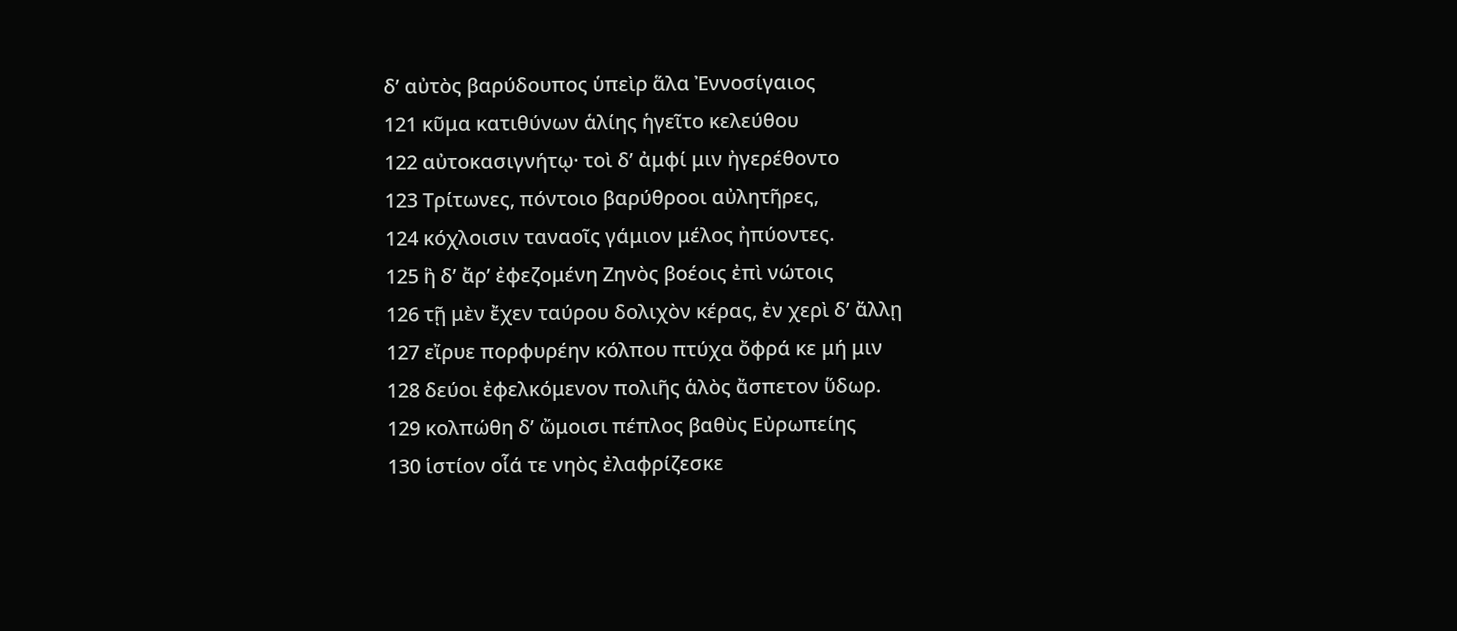δ’ αὐτὸς βαρύδουπος ὑπεὶρ ἅλα Ἐννοσίγαιος
121 κῦμα κατιθύνων ἁλίης ἡγεῖτο κελεύθου
122 αὐτοκασιγνήτῳ· τοὶ δ’ ἀμφί μιν ἠγερέθοντο
123 Τρίτωνες, πόντοιο βαρύθροοι αὐλητῆρες,
124 κόχλοισιν ταναοῖς γάμιον μέλος ἠπύοντες.
125 ἣ δ’ ἄρ’ ἐφεζομένη Ζηνὸς βοέοις ἐπὶ νώτοις
126 τῇ μὲν ἔχεν ταύρου δολιχὸν κέρας, ἐν χερὶ δ’ ἄλλῃ
127 εἴρυε πορφυρέην κόλπου πτύχα ὄφρά κε μή μιν
128 δεύοι ἐφελκόμενον πολιῆς ἁλὸς ἄσπετον ὕδωρ.
129 κολπώθη δ’ ὤμοισι πέπλος βαθὺς Εὐρωπείης
130 ἱστίον οἷά τε νηὸς ἐλαφρίζεσκε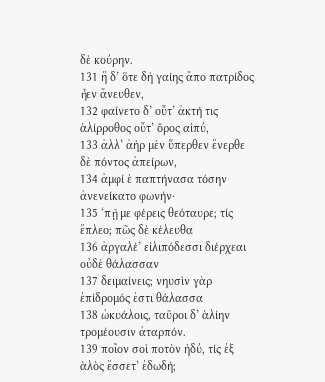δὲ κούρην.
131 ἣ δ’ ὅτε δὴ γαίης ἄπο πατρίδος ἦεν ἄνευθεν,
132 φαίνετο δ’ οὔτ’ ἀκτή τις ἁλίρροθος οὔτ’ ὄρος αἰπύ,
133 ἀλλ’ ἀὴρ μὲν ὕπερθεν ἔνερθε δὲ πόντος ἀπείρων,
134 ἀμφί ἑ παπτήνασα τόσην ἀνενείκατο φωνήν·
135 ‘πῇ με φέρεις θεόταυρε; τίς ἔπλεο; πῶς δὲ κέλευθα
136 ἀργαλέ’ εἰλιπόδεσσι διέρχεαι οὐδὲ θάλασσαν
137 δειμαίνεις; νηυσὶν γὰρ ἐπίδρομός ἐστι θάλασσα
138 ὠκυάλοις, ταῦροι δ’ ἁλίην τρομέουσιν ἀταρπόν.
139 ποῖον σοὶ ποτὸν ἡδύ, τίς ἐξ ἁλὸς ἔσσετ’ ἐδωδή;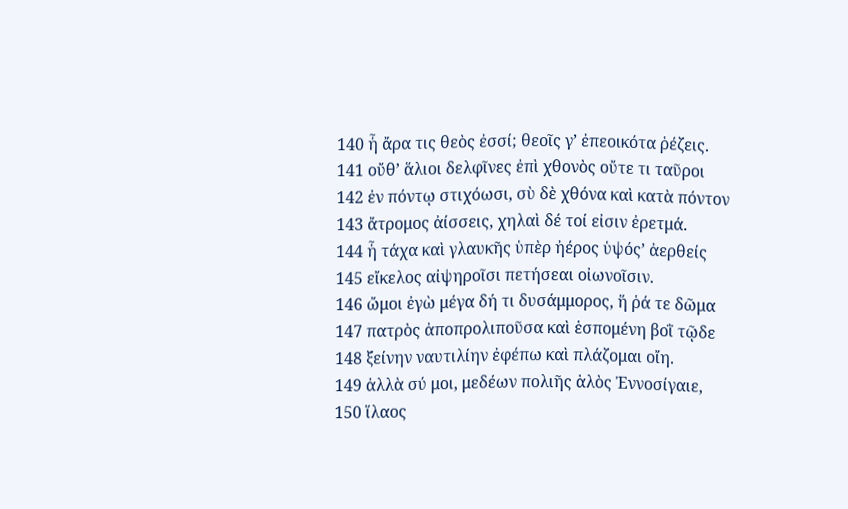140 ἦ ἄρα τις θεὸς ἐσσί; θεοῖς γ’ ἐπεοικότα ῥέζεις.
141 οὔθ’ ἅλιοι δελφῖνες ἐπὶ χθονὸς οὔτε τι ταῦροι
142 ἐν πόντῳ στιχόωσι, σὺ δὲ χθόνα καὶ κατὰ πόντον
143 ἄτρομος ἀίσσεις, χηλαὶ δέ τοί εἰσιν ἐρετμά.
144 ἦ τάχα καὶ γλαυκῆς ὑπὲρ ἠέρος ὑψός’ ἀερθείς
145 εἴκελος αἰψηροῖσι πετήσεαι οἰωνοῖσιν.
146 ὤμοι ἐγὼ μέγα δή τι δυσάμμορος, ἥ ῥά τε δῶμα
147 πατρὸς ἀποπρολιποῦσα καὶ ἑσπομένη βοῒ τῷδε
148 ξείνην ναυτιλίην ἐφέπω καὶ πλάζομαι οἴη.
149 ἀλλὰ σύ μοι, μεδέων πολιῆς ἁλὸς Ἐννοσίγαιε,
150 ἵλαος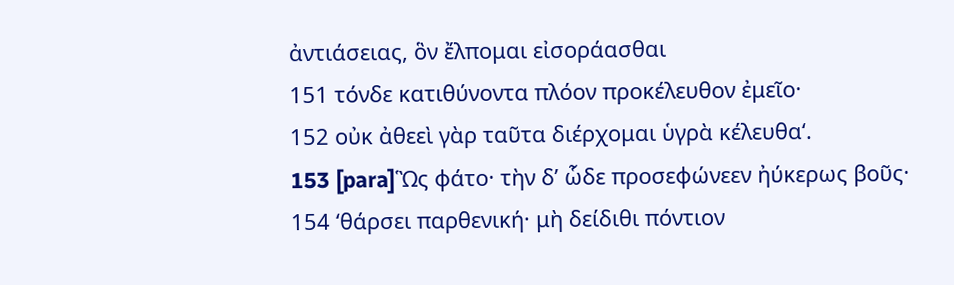ἀντιάσειας, ὃν ἔλπομαι εἰσοράασθαι
151 τόνδε κατιθύνοντα πλόον προκέλευθον ἐμεῖο·
152 οὐκ ἀθεεὶ γὰρ ταῦτα διέρχομαι ὑγρὰ κέλευθα‘.
153 [para]Ὣς φάτο· τὴν δ’ ὧδε προσεφώνεεν ἠύκερως βοῦς·
154 ‘θάρσει παρθενική· μὴ δείδιθι πόντιον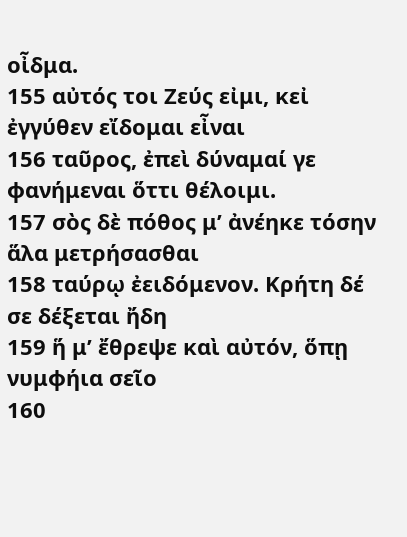οἶδμα.
155 αὐτός τοι Ζεύς εἰμι, κεἰ ἐγγύθεν εἴδομαι εἶναι
156 ταῦρος, ἐπεὶ δύναμαί γε φανήμεναι ὅττι θέλοιμι.
157 σὸς δὲ πόθος μ’ ἀνέηκε τόσην ἅλα μετρήσασθαι
158 ταύρῳ ἐειδόμενον. Κρήτη δέ σε δέξεται ἤδη
159 ἥ μ’ ἔθρεψε καὶ αὐτόν, ὅπῃ νυμφήια σεῖο
160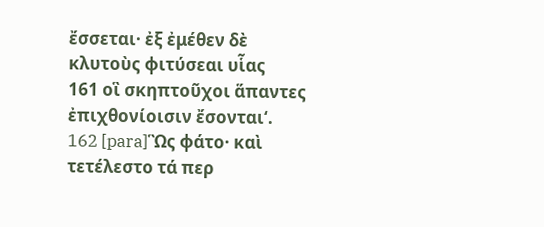ἔσσεται· ἐξ ἐμέθεν δὲ κλυτοὺς φιτύσεαι υἷας
161 οἳ σκηπτοῦχοι ἅπαντες ἐπιχθονίοισιν ἔσονται‘.
162 [para]Ὣς φάτο· καὶ τετέλεστο τά περ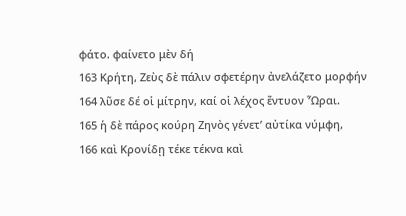φάτο. φαίνετο μὲν δή
163 Κρήτη, Ζεὺς δὲ πάλιν σφετέρην ἀνελάζετο μορφήν
164 λῦσε δέ οἱ μίτρην, καί οἱ λέχος ἔντυον Ὧραι.
165 ἡ δὲ πάρος κούρη Ζηνὸς γένετ’ αὐτίκα νύμφη,
166 καὶ Κρονίδῃ τέκε τέκνα καὶ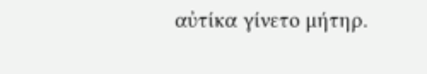αὐτίκα γίνετο μήτηρ.